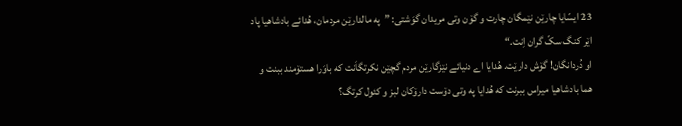23 ایسّایا چارێن نێمگان چارت و گۆن وتی مریدان گوَشتی: ”په مالدارێن مردمان، هُدائے بادشاهیا پاد اێر کنگ سکّ گران اِنت.“
او دُردانگان! گۆش دارێت. هُدایا اے دنیائے نێزگارێن مردم گچێن نکرتگاَنت که باوَرا هستۆمند ببنت و هما بادشاهیا میراس ببرنت که هُدایا په وتی دۆست دارۆکان لبز و کئول کرتگ؟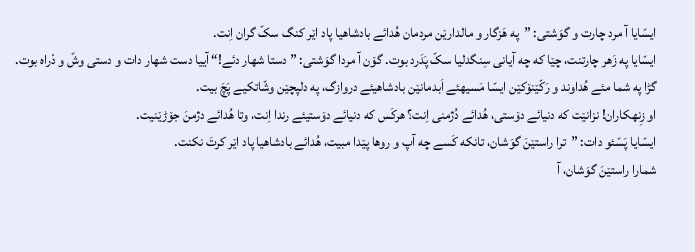ایسّایا آ مرد چارت و گوَشتی: ”په هَزگار و مالدارێن مردمان هُدائے بادشاهیا پاد اێر کنگ سکّ گران اِنت.
ایسّایا په زَهر چارتنت، چێا که چه آیانی سِنگدلیا سکّ پَدَرد بوت. گۆن آ مردا گوَشتی: ”دستا شهار دئے!“ آییا دست شهار دات و دستی وشّ و دْراه بوت.
گڑا په شما مئے هُداوند و رَکّێنۆکێن ایسّا مَسیهئے اَبدمانێن بادشاهیئے دروازگ، په دلپچێن وشّاتکیے پَچَ بیت.
او زِنهکاران! نزانێت که دنیائے دۆستی، هُدائے دُژمنی اِنت؟ هرکَس که دنیائے دۆستیئے رندا اِنت، وتا هُدائے دژمنَ جۆڑێنیت.
ایسّایا پَسّئو دات: ”ترا راستێنَ گوَشان، تانکه کَسے چه آپ و روها پێدا مبیت، هُدائے بادشاهیا پاد اێر کرتَ نکنت.
شمارا راستێنَ گوَشان، آ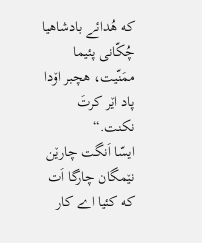که هُدائے بادشاهیا چُکّانی پئیما ممَنّیت، هچبر اۆدا پاد اێر کرتَ نکنت.“
ایسّا اَنگت چارێن نێمگان چارگا اَت که کئیا اے کار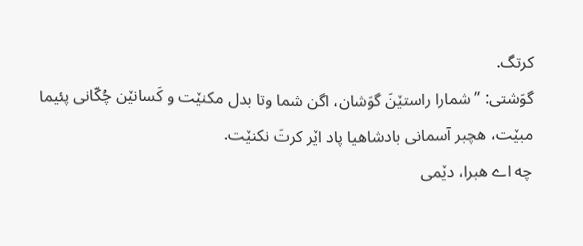کرتگ.
گوَشتی: ”شمارا راستێنَ گوَشان، اگن شما وتا بدل مکنێت و کَسانێن چُکّانی پئیما مبێت، هچبر آسمانی بادشاهیا پاد اێر کرتَ نکنێت.
چه اے هبرا، دێمی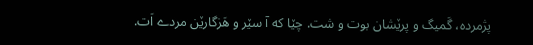پژمرده، گَمیگ و پرێشان بوت و شت. چێا که آ سێر و هَزگارێن مردے اَت.